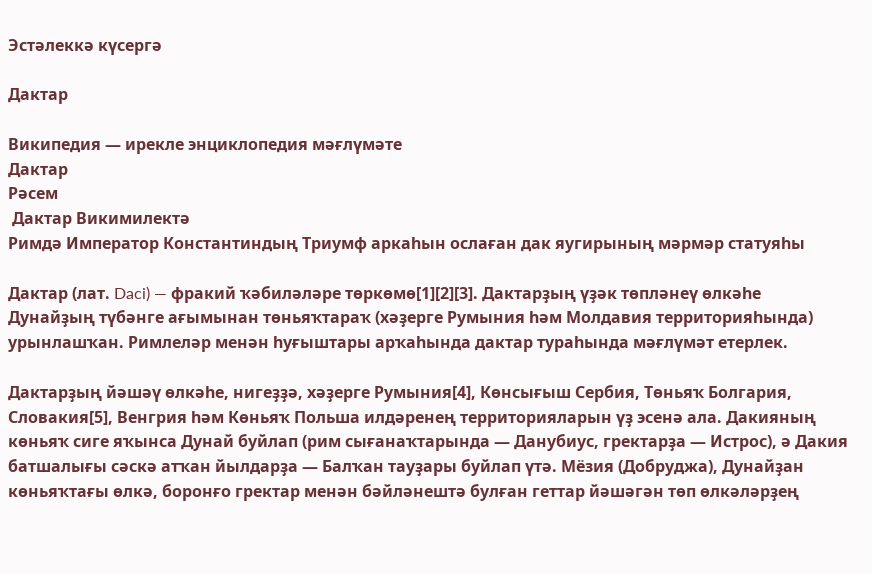Эстәлеккә күсергә

Дактар

Википедия — ирекле энциклопедия мәғлүмәте
Дактар
Рәсем
 Дактар Викимилектә
Римдә Император Константиндың Триумф аркаһын ослаған дак яугирының мәрмәр статуяһы

Дактар (лат. Daci) — фракий ҡәбиләләре төркөмө[1][2][3]. Дактарҙың үҙәк төпләнеү өлкәһе Дунайҙың түбәнге ағымынан төньяҡтараҡ (хәҙерге Румыния һәм Молдавия территорияһында) урынлашҡан. Римлеләр менән һуғыштары арҡаһында дактар тураһында мәғлүмәт етерлек.

Дактарҙың йәшәү өлкәһе, нигеҙҙә, хәҙерге Румыния[4], Көнсығыш Сербия, Төньяҡ Болгария, Словакия[5], Венгрия һәм Көньяҡ Польша илдәренең территорияларын үҙ эсенә ала. Дакияның көньяҡ сиге яҡынса Дунай буйлап (рим сығанаҡтарында — Данубиус, гректарҙа — Истрос), ә Дакия батшалығы сәскә атҡан йылдарҙа — Балҡан тауҙары буйлап үтә. Мёзия (Добруджа), Дунайҙан көньяҡтағы өлкә, боронғо гректар менән бәйләнештә булған геттар йәшәгән төп өлкәләрҙең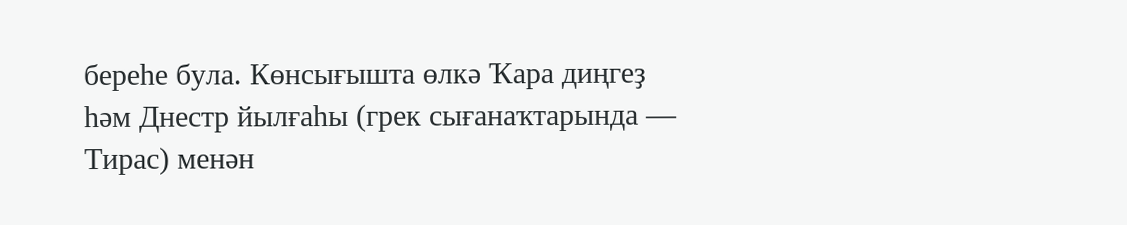береһе була. Көнсығышта өлкә Ҡара диңгеҙ һәм Днестр йылғаһы (грек сығанаҡтарында — Тирас) менән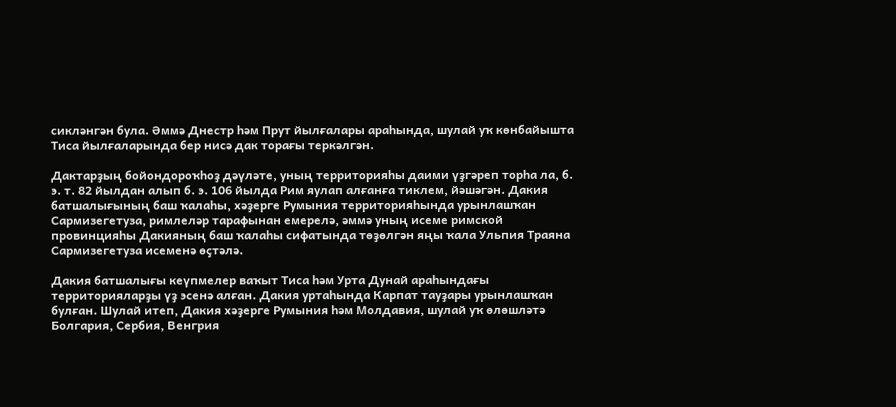сикләнгән була. Әммә Днестр һәм Прут йылғалары араһында, шулай уҡ көнбайышта Тиса йылғаларында бер нисә дак торағы теркәлгән.

Дактарҙың бойондороҡһоҙ дәүләте, уның территорияһы даими үҙгәреп торһа ла, б. э. т. 82 йылдан алып б. э. 106 йылда Рим яулап алғанға тиклем, йәшәгән. Дакия батшалығының баш ҡалаһы, хәҙерге Румыния территорияһында урынлашҡан Сармизегетуза, римлеләр тарафынан емерелә, әммә уның исеме римской провинцияһы Дакияның баш ҡалаһы сифатында төҙөлгән яңы ҡала Ульпия Траяна Сармизегетуза исеменә өҫтәлә.

Дакия батшалығы кеүпмелер ваҡыт Тиса һәм Урта Дунай араһындағы территорияларҙы үҙ эсенә алған. Дакия уртаһында Карпат тауҙары урынлашҡан булған. Шулай итеп, Дакия хәҙерге Румыния һәм Молдавия, шулай уҡ өлөшләтә Болгария, Сербия, Венгрия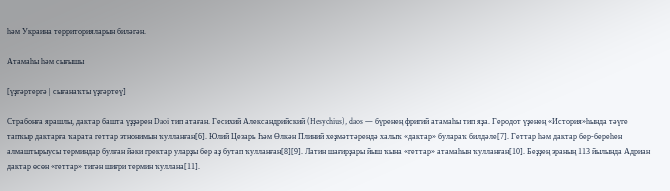һәм Украина территорияларын биләгән.

Атамаһы һәм сығышы

[үҙгәртергә | сығанаҡты үҙгәртеү]

Страбонға ярашлы, дактар башта үҙҙәрен Daoi тип атаған. Гесихий Александрийский (Hesychius), daos — бүренең фригий атамаһы тип яҙа. Геродот үҙенең «История»һында тәүге тапҡыр дактарға ҡарата геттар этнонимын ҡулланған[6]. Юлий Цезарь Һәм Өлкән Плиний хеҙмәттәрендә халыҡ «дактар» булараҡ билдәле[7]. Геттар һәм дактар бер-береһен алмаштырыусы терминдар булған йәки гректар уларҙы бер аҙ бутап ҡулланған[8][9]. Латин шағирҙары йыш ҡына «геттар» атамаһын ҡулланған[10]. Беҙҙең эраның 113 йылында Адриан дактар өсөн «геттар» тигән шиғри термин ҡуллана[11].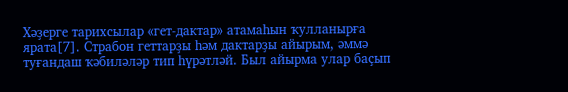Хәҙерге тарихсылар «гет-дактар» атамаһын ҡулланырға ярата[7]. Страбон геттарҙы һәм дактарҙы айырым, әммә туғандаш ҡәбиләләр тип һүрәтләй. Был айырма улар баҫып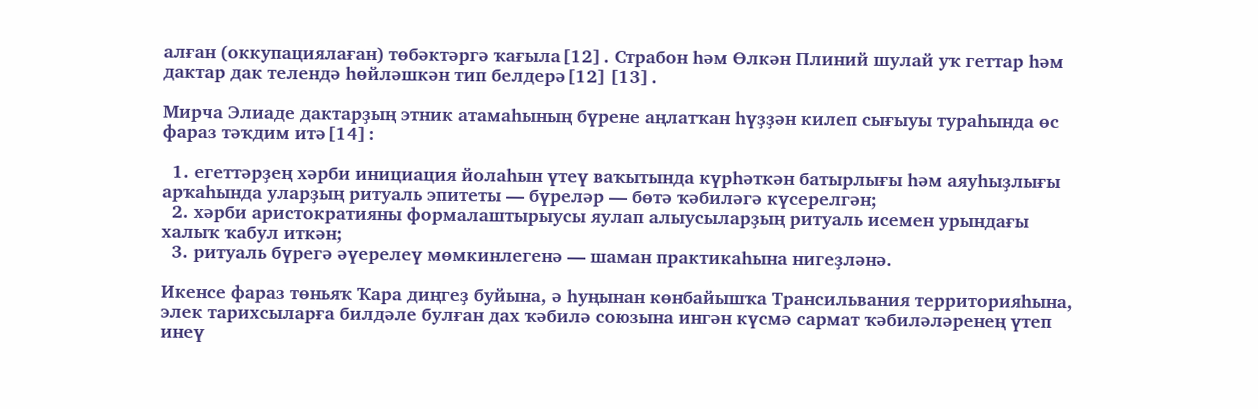алған (оккупациялаған) төбәктәргә ҡағыла[12]. Страбон һәм Өлкән Плиний шулай уҡ геттар һәм дактар дак телендә һөйләшкән тип белдерә[12][13].

Мирча Элиаде дактарҙың этник атамаһының бүрене аңлатҡан һүҙҙән килеп сығыуы тураһында өс фараз тәҡдим итә[14]:

  1. егеттәрҙең хәрби инициация йолаһын үтеү ваҡытында күрһәткән батырлығы һәм аяуһыҙлығы арҡаһында уларҙың ритуаль эпитеты — бүреләр — бөтә ҡәбиләгә күсерелгән;
  2. хәрби аристократияны формалаштырыусы яулап алыусыларҙың ритуаль исемен урындағы халыҡ ҡабул иткән;
  3. ритуаль бүрегә әүерелеү мөмкинлегенә — шаман практикаһына нигеҙләнә.

Икенсе фараз төньяҡ Ҡара диңгеҙ буйына, ә һуңынан көнбайышҡа Трансильвания территорияһына, элек тарихсыларға билдәле булған дах ҡәбилә союзына ингән күсмә сармат ҡәбиләләренең үтеп инеү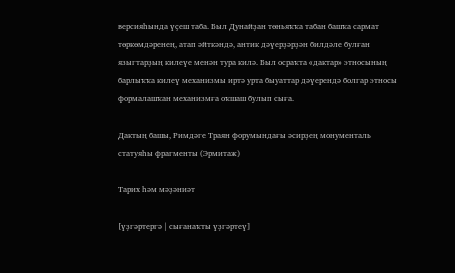версияһында үҫеш таба. Был Дунайҙан төньяҡҡа табан башҡа сармат төркөмдәренең, атап әйткәндә, антик дәүерҙәрҙән билдәле булған языгтарҙың килеүе менән тура килә. Был осраҡта «дактар» этносының барлыҡҡа килеү механизмы иртә урта быуаттар дәүерендә болгар этносы формалашҡан механизмға оҡшаш булып сыға.

Дактың башы, Римдәге Траян форумындағы әсирҙең монументаль статуяһы фрагменты (Эрмитаж)

Тарих һәм мәҙәниәт

[үҙгәртергә | сығанаҡты үҙгәртеү]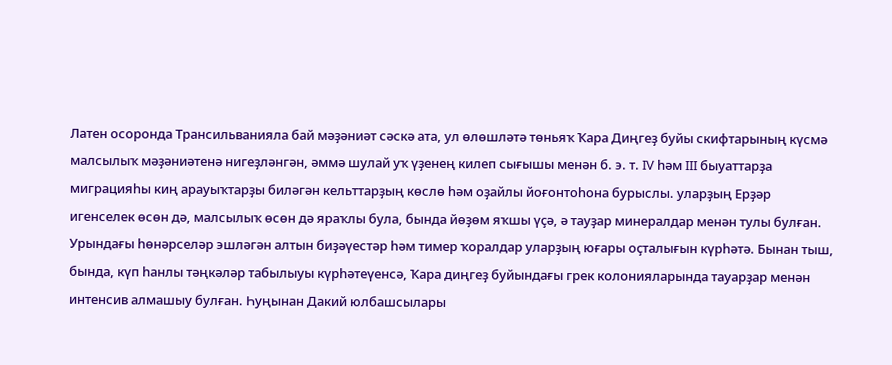Латен осоронда Трансильванияла бай мәҙәниәт сәскә ата, ул өлөшләтә төньяҡ Ҡара Диңгеҙ буйы скифтарының күсмә малсылыҡ мәҙәниәтенә нигеҙләнгән, әммә шулай уҡ үҙенең килеп сығышы менән б. э. т. IV һәм III быуаттарҙа миграцияһы киң арауыҡтарҙы биләгән кельттарҙың көслө һәм оҙайлы йоғонтоһона бурыслы. уларҙың Ерҙәр игенселек өсөн дә, малсылыҡ өсөн дә яраҡлы була, бында йөҙөм яҡшы үҫә, ә тауҙар минералдар менән тулы булған. Урындағы һөнәрселәр эшләгән алтын биҙәүестәр һәм тимер ҡоралдар уларҙың юғары оҫталығын күрһәтә. Бынан тыш, бында, күп һанлы тәңкәләр табылыуы күрһәтеүенсә, Ҡара диңгеҙ буйындағы грек колонияларында тауарҙар менән интенсив алмашыу булған. Һуңынан Дакий юлбашсылары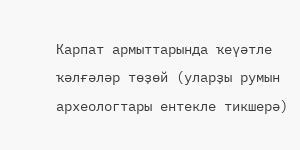Карпат армыттарында ҡеүәтле ҡәлғәләр төҙөй (уларҙы румын археологтары ентекле тикшерә)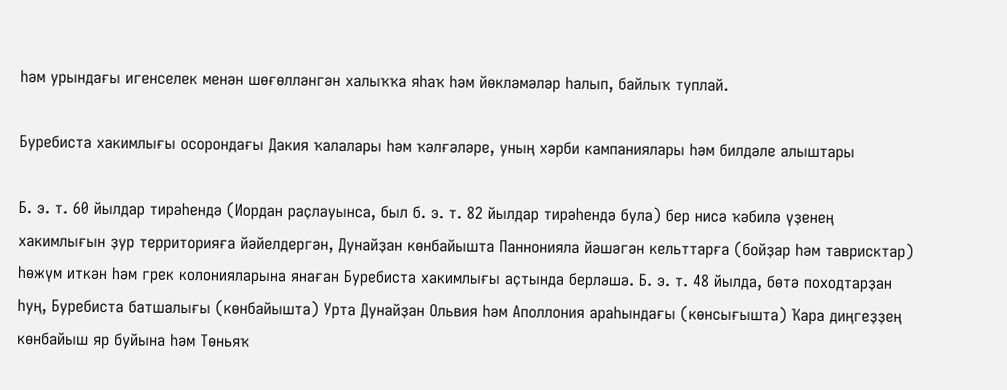һәм урындағы игенселек менән шөғөлләнгән халыҡҡа яһаҡ һәм йөкләмәләр һалып, байлыҡ туплай.

Буребиста хакимлығы осорондағы Дакия ҡалалары һәм ҡәлғәләре, уның хәрби кампаниялары һәм билдәле алыштары

Б. э. т. 60 йылдар тирәһендә (Иордан раҫлауынса, был б. э. т. 82 йылдар тирәһендә була) бер нисә ҡәбилә үҙенең хакимлығын ҙур территорияға йәйелдергән, Дунайҙан көнбайышта Паннонияла йәшәгән кельттарға (бойҙар һәм таврисктар) һөжүм иткән һәм грек колонияларына янаған Буребиста хакимлығы аҫтында берләшә. Б. э. т. 48 йылда, бөтә походтарҙан һуң, Буребиста батшалығы (көнбайышта) Урта Дунайҙан Ольвия һәм Аполлония араһындағы (көнсығышта) Ҡара диңгеҙҙең көнбайыш яр буйына һәм Төньяҡ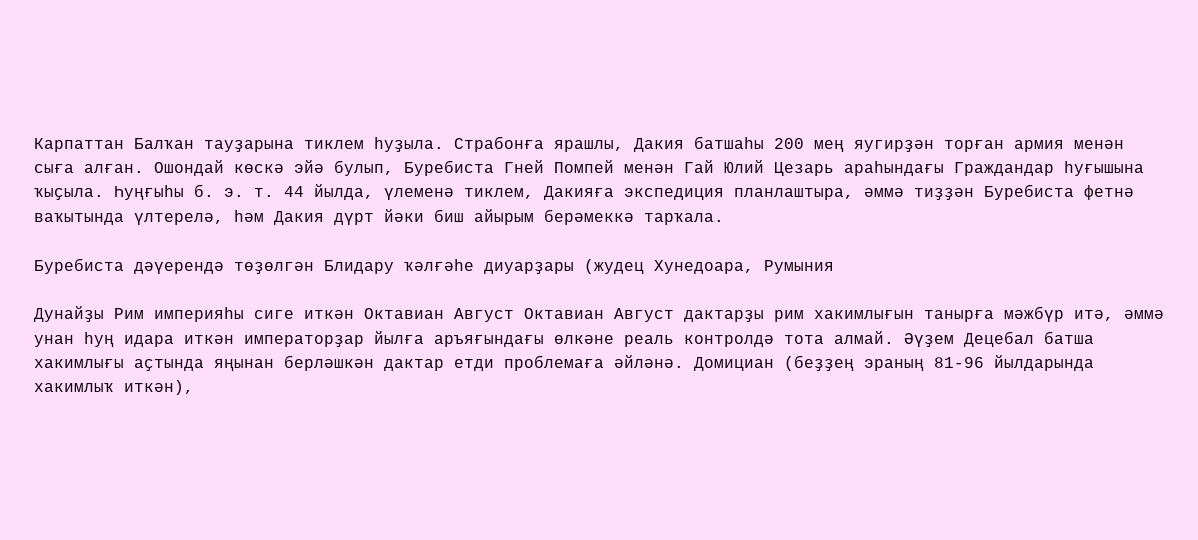Карпаттан Балҡан тауҙарына тиклем һуҙыла. Страбонға ярашлы, Дакия батшаһы 200 мең яугирҙән торған армия менән сыға алған. Ошондай көскә эйә булып, Буребиста Гней Помпей менән Гай Юлий Цезарь араһындағы Граждандар һуғышына ҡыҫыла. Һуңғыһы б. э. т. 44 йылда, үлеменә тиклем, Дакияға экспедиция планлаштыра, әммә тиҙҙән Буребиста фетнә ваҡытында үлтерелә, һәм Дакия дүрт йәки биш айырым берәмеккә тарҡала.

Буребиста дәүерендә төҙөлгән Блидару ҡәлғәһе диуарҙары (жудец Хунедоара, Румыния

Дунайҙы Рим империяһы сиге иткән Октавиан Август Октавиан Август дактарҙы рим хакимлығын танырға мәжбүр итә, әммә унан һуң идара иткән императорҙар йылға аръяғындағы өлкәне реаль контролдә тота алмай. Әүҙем Децебал батша хакимлығы аҫтында яңынан берләшкән дактар етди проблемаға әйләнә. Домициан (беҙҙең эраның 81-96 йылдарында хакимлыҡ иткән),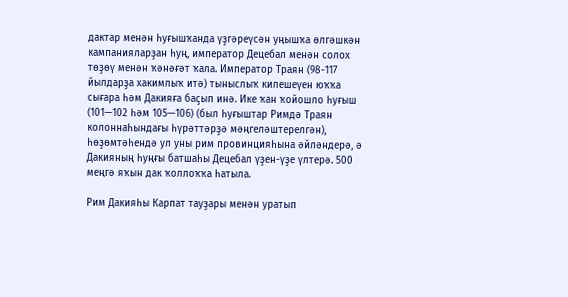дактар менән һуғышҡанда үҙгәреүсән уңышҡа өлгәшкән кампанияларҙан һуң, император Децебал менән солох төҙөү менән ҡәнәғәт ҡала. Император Траян (98-117 йылдарҙа хакимлыҡ итә) тыныслыҡ килешеүен юҡҡа сығара һәм Дакияға баҫып инә. Ике ҡан ҡойошло һуғыш (101—102 һәм 105—106) (был һуғыштар Римдә Траян колоннаһындағы һүрәттәрҙә мәңгеләштерелгән), һөҙөмтәһендә ул уны рим провинцияһына әйләндерә, ә Дакияның һуңғы батшаһы Децебал үҙен-үҙе үлтерә. 500 меңгә яҡын дак ҡоллоҡҡа һатыла.

Рим Дакияһы Карпат тауҙары менән уратып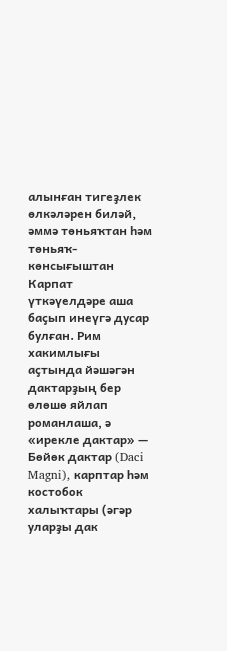алынған тигеҙлек өлкәләрен биләй, әммә төньяҡтан һәм төньяҡ-көнсығыштан Карпат үткәүелдәре аша баҫып инеүгә дусар булған. Рим хакимлығы аҫтында йәшәгән дактарҙың бер өлөшө яйлап романлаша, ә «ирекле дактар» — Бөйөк дактар (Daci Magni), карптар һәм костобок халыҡтары (әгәр уларҙы дак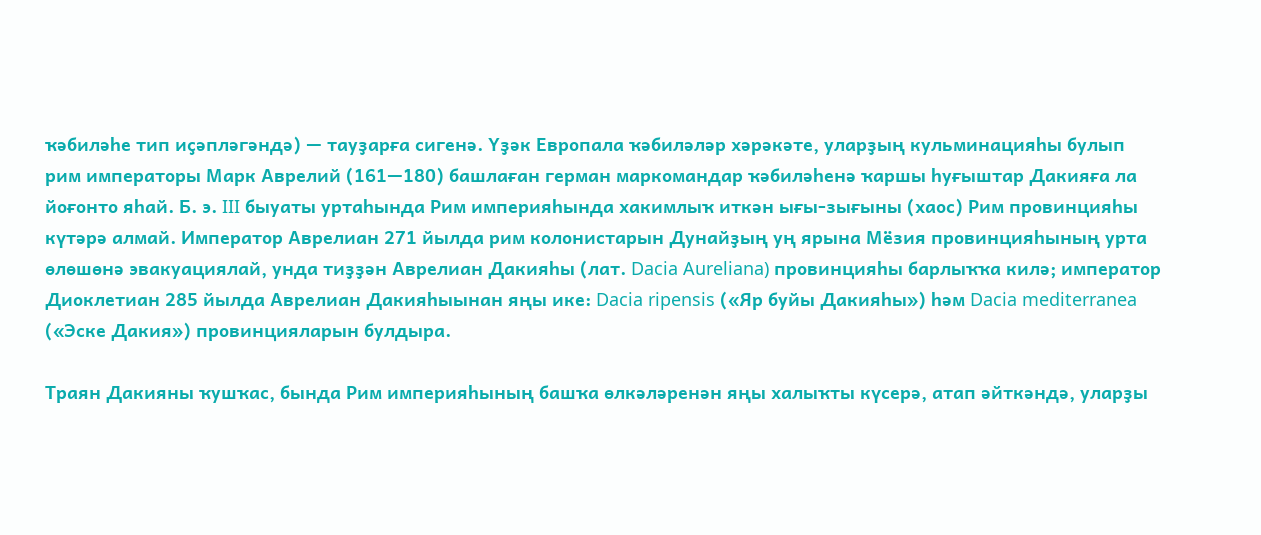ҡәбиләһе тип иҫәпләгәндә) — тауҙарға сигенә. Үҙәк Европала ҡәбиләләр хәрәкәте, уларҙың кульминацияһы булып рим императоры Марк Аврелий (161—180) башлаған герман маркомандар ҡәбиләһенә ҡаршы һуғыштар Дакияға ла йоғонто яһай. Б. э. III быуаты уртаһында Рим империяһында хакимлыҡ иткән ығы-зығыны (хаос) Рим провинцияһы күтәрә алмай. Император Аврелиан 271 йылда рим колонистарын Дунайҙың уң ярына Мёзия провинцияһының урта өлөшөнә эвакуациялай, унда тиҙҙән Аврелиан Дакияһы (лат. Dacia Aureliana) провинцияһы барлыҡҡа килә; император Диоклетиан 285 йылда Аврелиан Дакияһыынан яңы ике: Dacia ripensis («Яр буйы Дакияһы») һәм Dacia mediterranea («Эске Дакия») провинцияларын булдыра.

Траян Дакияны ҡушҡас, бында Рим империяһының башҡа өлкәләренән яңы халыҡты күсерә, атап әйткәндә, уларҙы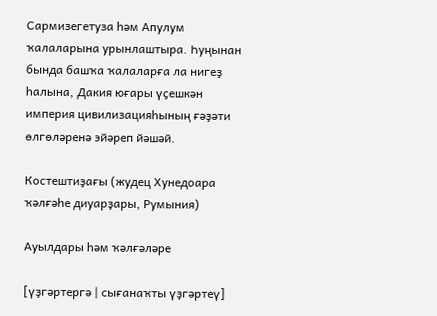Сармизегетуза һәм Апулум ҡалаларына урынлаштыра. Һуңынан бында башҡа ҡалаларға ла нигеҙ һалына, Дакия юғары үҫешкән империя цивилизацияһының ғәҙәти өлгөләренә эйәреп йәшәй.

Костештиҙағы (жудец Хунедоара ҡәлғәһе диуарҙары, Румыния)

Ауылдары һәм ҡәлғәләре

[үҙгәртергә | сығанаҡты үҙгәртеү]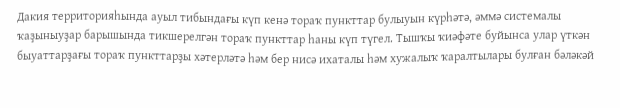Дакия территорияһында ауыл тибындағы күп кенә тораҡ пункттар булыуын күрһәтә, әммә системалы ҡаҙыныуҙар барышында тикшерелгән тораҡ пункттар һаны күп түгел. Тышҡы ҡиәфәте буйынса улар үткән быуаттарҙағы тораҡ пункттарҙы хәтерләтә һәм бер нисә ихаталы һәм хужалыҡ ҡаралтылары булған бәләкәй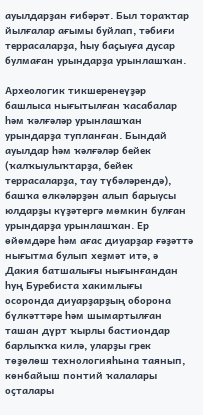ауылдарҙан ғибәрәт. Был тораҡтар йылғалар ағымы буйлап, тәбиғи террасаларҙа, һыу баҫыуға дусар булмаған урындарҙа урынлашҡан.

Археологик тикшеренеүҙәр башлыса нығытылған ҡасабалар һәм ҡәлғәләр урынлашҡан урындарҙа тупланған. Бындай ауылдар һәм ҡәлғәләр бейек (ҡалҡыулыҡтарҙа, бейек террасаларҙа, тау түбәләрендә), башҡа өлкәләрҙән алып барыусы юлдарҙы күҙәтергә мөмкин булған урындарҙа урынлашҡан. Ер өйөмдәре һәм ағас диуарҙар ғәҙәттә нығытма булып хеҙмәт итә, ә Дакия батшалығы нығынғандан һуң Буребиста хакимлығы осоронда диуарҙарҙың оборона бүлкәттәре һәм шымартылған ташан дүрт ҡырлы бастиондар барлыҡҡа килә, уларҙы грек төҙөлөш технологияһына таянып, көнбайыш понтий ҡалалары оҫталары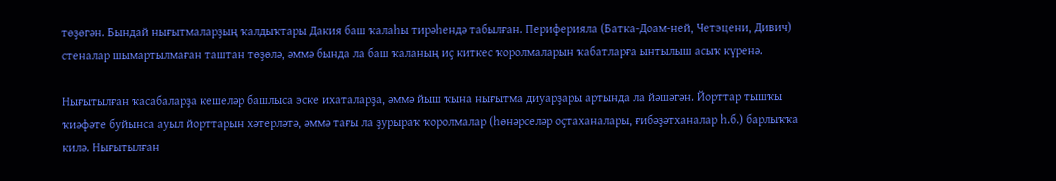төҙөгән. Бындай нығытмаларҙың ҡалдыҡтары Дакия баш ҡалаһы тирәһендә табылған. Периферияла (Батка-Доам-ней, Четэцени, Дивич) стеналар шымартылмаған таштан төҙөлә, әммә бында ла баш ҡаланың иҫ киткес ҡоролмаларын ҡабатларға ынтылыш асыҡ күренә.

Нығытылған ҡасабаларҙа кешеләр башлыса эске ихаталарҙа, әммә йыш ҡына нығытма диуарҙары артында ла йәшәгән. Йорттар тышҡы ҡиәфәте буйынса ауыл йорттарын хәтерләтә, әммә тағы ла ҙурыраҡ ҡоролмалар (һөнәрселәр оҫтаханалары, ғибәҙәтханалар һ.б.) барлыҡҡа килә. Нығытылған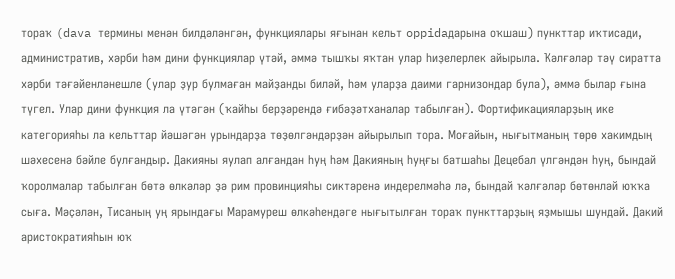тораҡ (dava термины менән билдәләнгән, функциялары яғынан кельт oppidaдарына оҡшаш) пункттар иҡтисади, административ, хәрби һәм дини функциялар үтәй, әммә тышҡы яҡтан улар һиҙелерлек айырыла. Ҡәлғәләр тәү сиратта хәрби тәғәйенләнешле (улар ҙур булмаған майҙанды биләй, һәм уларҙа даими гарнизондар була), әммә былар ғына түгел. Улар дини функция ла үтәгән (ҡайһы берҙәрендә ғибәҙәтханалар табылған). Фортификацияларҙың ике категорияһы ла кельттар йәшәгән урындарҙа төҙөлгәндәрҙән айырылып тора. Моғайын, нығытманың төрө хакимдың шәхесенә бәйле булғандыр. Дакияны яулап алғандан һуң һәм Дакияның һуңғы батшаһы Децебал үлгәндән һуң, бындай ҡоролмалар табылған бөтә өлкәләр ҙә рим провинцияһы сиктәренә индерелмәһә лә, бындай ҡәлғәләр бөтөнләй юҡҡа сыға. Мәҫәлән, Тисаның уң ярындағы Марамуреш өлкәһендәге нығытылған тораҡ пункттарҙың яҙмышы шундай. Дакий аристократияһын юҡ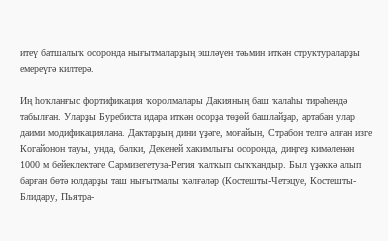итеү батшалыҡ осоронда нығытмаларҙың эшләүен тәьмин иткән структураларҙы емереүгә килтерә.

Иң һоҡланғыс фортификация ҡоролмалары Дакияның баш ҡалаһы тирәһендә табылған. Уларҙы Буребиста идара иткән осорҙа төҙөй башлайҙар, артабан улар даими модификациялана. Дактарҙың дини үҙәге, моғайын, Страбон телгә алған изге Когайонон тауы, унда, бәлки, Декеней хакимлығы осоронда, диңгеҙ кимәленән 1000 м бейеклектәге Сармизегетуза-Регия ҡалҡып сыҡҡандыр. Был үҙәккә алып барған бөтә юлдарҙы таш нығытмалы ҡәлғәләр (Костешты-Четэцуе, Костешты-Блидару, Пьятра-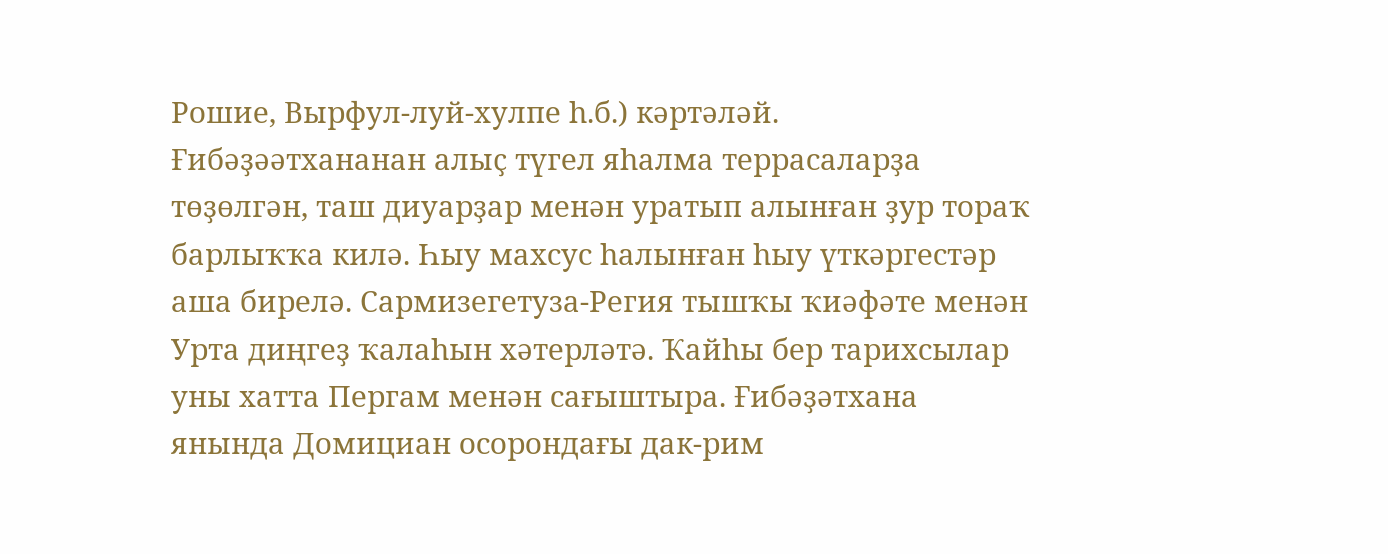Рошие, Вырфул-луй-хулпе һ.б.) кәртәләй. Ғибәҙәәтхананан алыҫ түгел яһалма террасаларҙа төҙөлгән, таш диуарҙар менән уратып алынған ҙур тораҡ барлыҡҡа килә. Һыу махсус һалынған һыу үткәргестәр аша бирелә. Сармизегетуза-Регия тышҡы ҡиәфәте менән Урта диңгеҙ ҡалаһын хәтерләтә. Ҡайһы бер тарихсылар уны хатта Пергам менән сағыштыра. Ғибәҙәтхана янында Домициан осорондағы дак-рим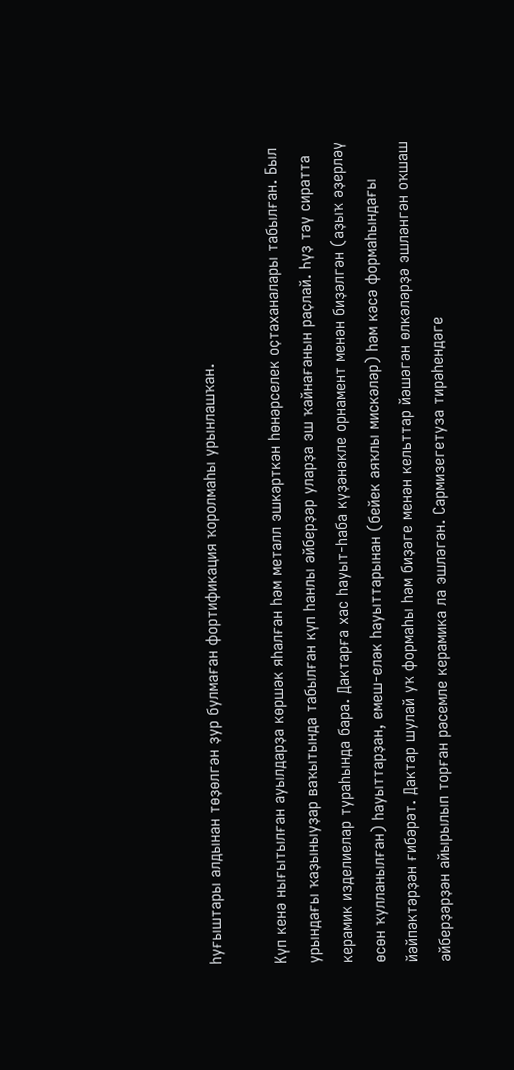һуғыштары алдынан төҙөлгән ҙур булмаған фортификация ҡоролмаһы урынлашҡан.

Күп кенә нығытылған ауылдарҙа көршәк яһалған һәм металл эшкәрткән һөнәрселек оҫтаханалары табылған. Был урындағы ҡаҙыныуҙар ваҡытында табылған күп һанлы әйберҙәр уларҙа эш ҡайнағанын раҫлай. Һүҙ тәү сиратта керамик изделиелар тураһында бара. Дактарға хас һауыт-һаба күҙәнәкле орнамент менән биҙәлгән (аҙыҡ әҙерләү өсөн ҡулланылған) һауыттарҙан, емеш-еләк һауыттарынан (бейек аяҡлы мискәләр) һәм кәсә формаһындағы йәйпәктәрҙән ғибәрәт. Дактар шулай уҡ формаһы һәм биҙәге менән кельттар йәшәгән өлкәләрҙә эшләнгән оҡшаш әйберҙәрҙән айырылып торған рәсемле керамика ла эшләгән. Сармизегетуза тирәһендәге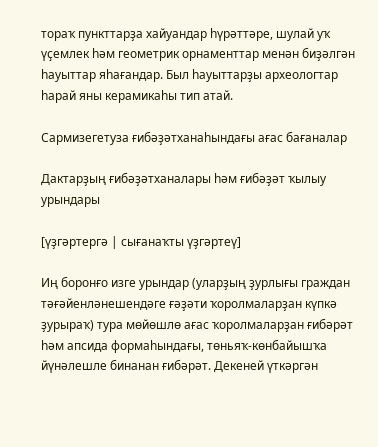тораҡ пункттарҙа хайуандар һүрәттәре, шулай уҡ үҫемлек һәм геометрик орнаменттар менән биҙәлгән һауыттар яһағандар. Был һауыттарҙы археологтар һарай яны керамикаһы тип атай.

Сармизегетуза ғибәҙәтханаһындағы ағас бағаналар

Дактарҙың ғибәҙәтханалары һәм ғибәҙәт ҡылыу урындары

[үҙгәртергә | сығанаҡты үҙгәртеү]

Иң боронғо изге урындар (уларҙың ҙурлығы граждан тәғәйенләнешендәге ғәҙәти ҡоролмаларҙан күпкә ҙурыраҡ) тура мөйөшлө ағас ҡоролмаларҙан ғибәрәт һәм апсида формаһындағы, төньяҡ-көнбайышҡа йүнәлешле бинанан ғибәрәт. Декеней үткәргән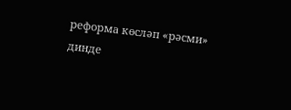реформа көсләп «рәсми» динде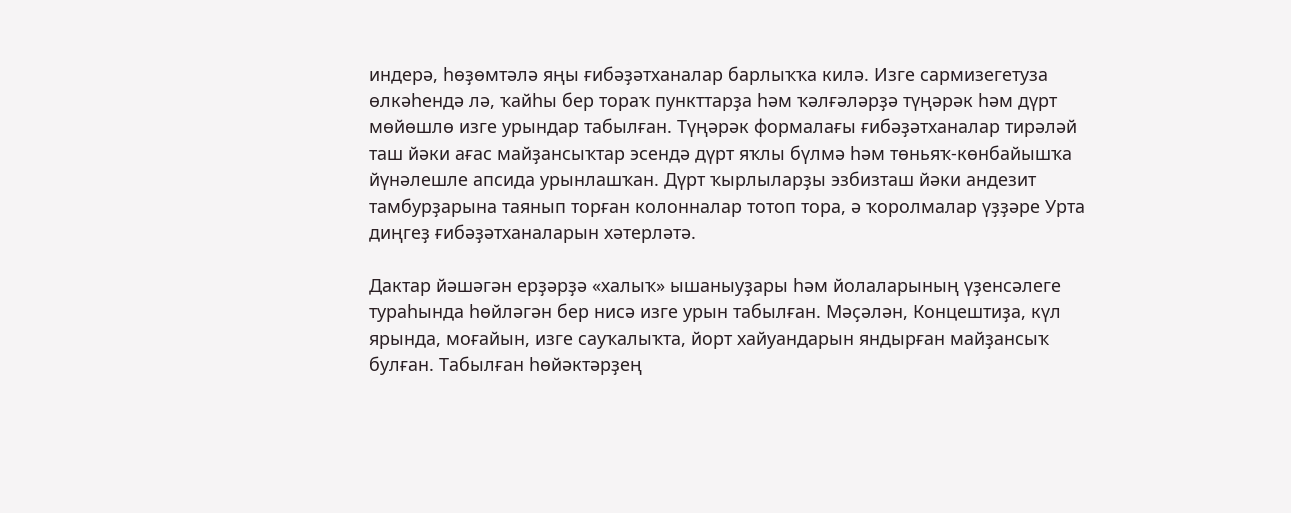индерә, һөҙөмтәлә яңы ғибәҙәтханалар барлыҡҡа килә. Изге сармизегетуза өлкәһендә лә, ҡайһы бер тораҡ пункттарҙа һәм ҡәлғәләрҙә түңәрәк һәм дүрт мөйөшлө изге урындар табылған. Түңәрәк формалағы ғибәҙәтханалар тирәләй таш йәки ағас майҙансыҡтар эсендә дүрт яҡлы бүлмә һәм төньяҡ-көнбайышҡа йүнәлешле апсида урынлашҡан. Дүрт ҡырлыларҙы эзбизташ йәки андезит тамбурҙарына таянып торған колонналар тотоп тора, ә ҡоролмалар үҙҙәре Урта диңгеҙ ғибәҙәтханаларын хәтерләтә.

Дактар йәшәгән ерҙәрҙә «халыҡ» ышаныуҙары һәм йолаларының үҙенсәлеге тураһында һөйләгән бер нисә изге урын табылған. Мәҫәлән, Концештиҙа, күл ярында, моғайын, изге сауҡалыҡта, йорт хайуандарын яндырған майҙансыҡ булған. Табылған һөйәктәрҙең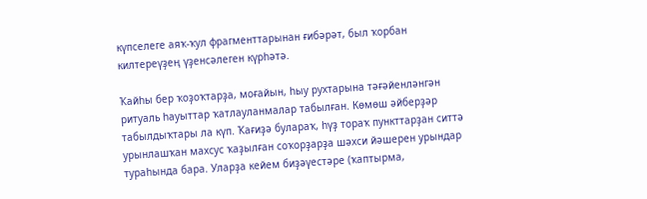күпселеге аяҡ-ҡул фрагменттарынан ғибәрәт, был ҡорбан килтереүҙең үҙенсәлеген күрһәтә.

Ҡайһы бер ҡоҙоҡтарҙа, моғайын, һыу рухтарына тәғәйенләнгән ритуаль һауыттар ҡатлауланмалар табылған. Көмөш әйберҙәр табылдыҡтары ла күп. Ҡағиҙә булараҡ, һүҙ тораҡ пункттарҙан ситтә урынлашҡан махсус ҡаҙылған соҡорҙарҙа шәхси йәшерен урындар тураһында бара. Уларҙа кейем биҙәүестәре (ҡаптырма,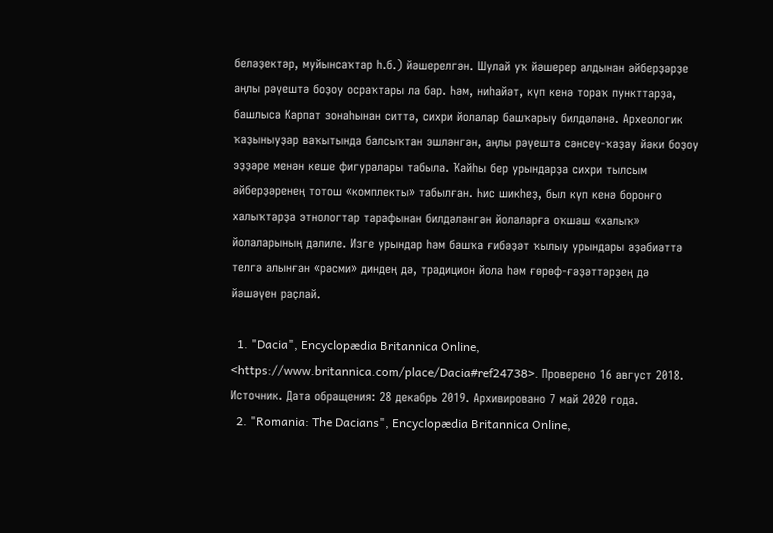беләҙектәр, муйынсаҡтар һ.б.) йәшерелгән. Шулай уҡ йәшерер алдынан әйберҙәрҙе аңлы рәүештә боҙоу осраҡтары ла бар. Һәм, ниһайәт, күп кенә тораҡ пункттарҙа, башлыса Карпат зонаһынан ситтә, сихри йолалар башҡарыу билдәләнә. Археологик ҡаҙыныуҙар ваҡытында балсыҡтан эшләнгән, аңлы рәүештә сәнсеү-ҡаҙау йәки боҙоу эҙҙәре менән кеше фигуралары табыла. Ҡайһы бер урындарҙа сихри тылсым әйберҙәренең тотош «комплекты» табылған. Һис шикһеҙ, был күп кенә боронғо халыҡтарҙа этнологтар тарафынан билдәләнгән йолаларға оҡшаш «халыҡ» йолаларының дәлиле. Изге урындар һәм башҡа ғибәҙәт ҡылыу урындары әҙәбиәттә телгә алынған «рәсми» диндең дә, традицион йола һәм ғөрөф-ғәҙәттәрҙең дә йәшәүен раҫлай.

  1. "Dacia", Encyclopædia Britannica Online, <https://www.britannica.com/place/Dacia#ref24738>. Проверено 16 август 2018. Источник. Дата обращения: 28 декабрь 2019. Архивировано 7 май 2020 года.
  2. "Romania: The Dacians", Encyclopædia Britannica Online,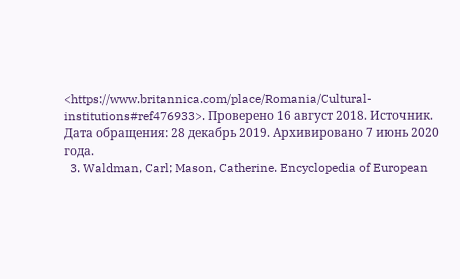<https://www.britannica.com/place/Romania/Cultural-institutions#ref476933>. Проверено 16 август 2018. Источник. Дата обращения: 28 декабрь 2019. Архивировано 7 июнь 2020 года.
  3. Waldman, Carl; Mason, Catherine. Encyclopedia of European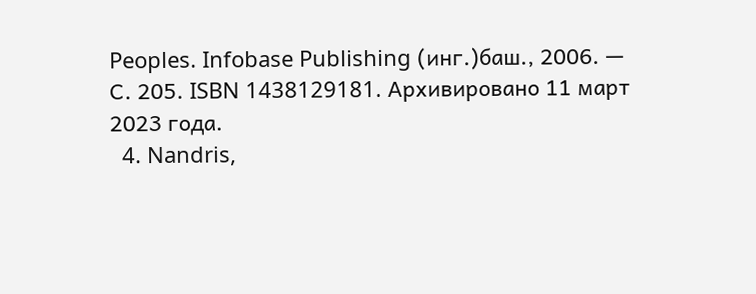Peoples. Infobase Publishing (инг.)баш., 2006. — С. 205. ISBN 1438129181. Архивировано 11 март 2023 года.
  4. Nandris,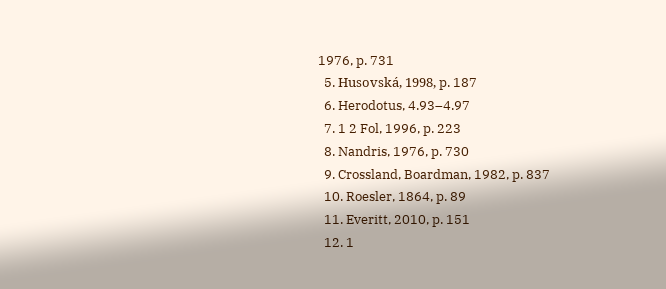1976, p. 731
  5. Husovská, 1998, p. 187
  6. Herodotus, 4.93–4.97
  7. 1 2 Fol, 1996, p. 223
  8. Nandris, 1976, p. 730
  9. Crossland, Boardman, 1982, p. 837
  10. Roesler, 1864, p. 89
  11. Everitt, 2010, p. 151
  12. 1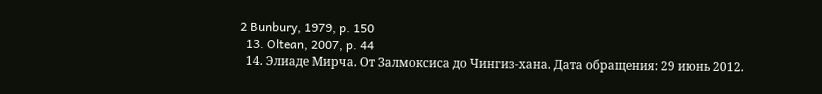2 Bunbury, 1979, p. 150
  13. Oltean, 2007, p. 44
  14. Элиаде Мирча. От Залмоксиса до Чингиз-хана. Дата обращения: 29 июнь 2012.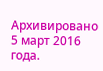Архивировано 5 март 2016 года.